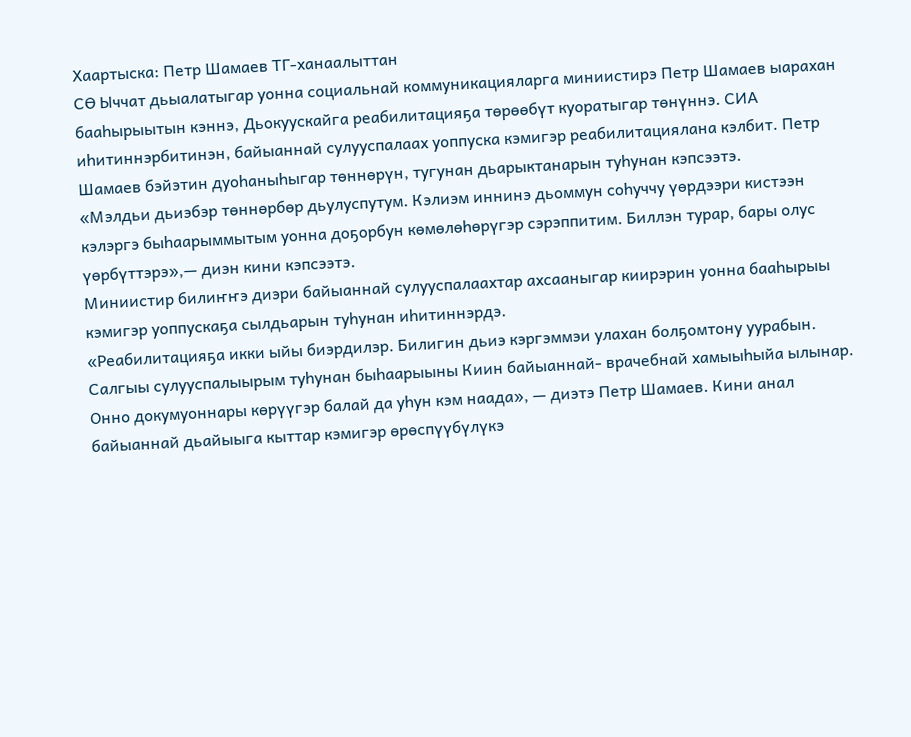Хаартыска: Петр Шамаев ТГ-ханаалыттан
СӨ Ыччат дьыалатыгар уонна социальнай коммуникацияларга миниистирэ Петр Шамаев ыарахан бааһырыытын кэннэ, Дьокуускайга реабилитацияҕа төрөөбүт куоратыгар төнүннэ. СИА иһитиннэрбитинэн, байыаннай сулууспалаах уоппуска кэмигэр реабилитациялана кэлбит. Петр Шамаев бэйэтин дуоһаныһыгар төннөрүн, тугунан дьарыктанарын туһунан кэпсээтэ.
«Мэлдьи дьиэбэр төннөрбөр дьулуспутум. Кэлиэм иннинэ дьоммун соһуччу үөрдээри кистээн кэлэргэ быһаарыммытым уонна доҕорбун көмөлөһөрүгэр сэрэппитим. Биллэн турар, бары олус үөрбүттэрэ»,— диэн кини кэпсээтэ.
Миниистир билиҥҥэ диэри байыаннай сулууспалаахтар ахсааныгар киирэрин уонна бааһырыы кэмигэр уоппускаҕа сылдьарын туһунан иһитиннэрдэ.
«Реабилитацияҕа икки ыйы биэрдилэр. Билигин дьиэ кэргэммэи улахан болҕомтону уурабын. Салгыы сулууспалыырым туһунан быһаарыыны Киин байыаннай- врачебнай хамыыһыйа ылынар. Онно докумуоннары көрүүгэр балай да уһун кэм наада», — диэтэ Петр Шамаев. Кини анал байыаннай дьайыыга кыттар кэмигэр өрөспүүбүлүкэ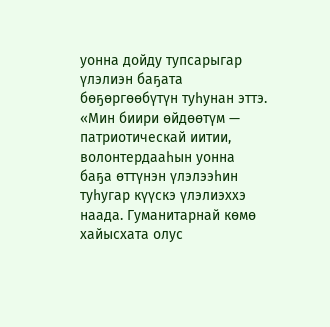уонна дойду тупсарыгар үлэлиэн баҕата бөҕөргөөбүтүн туһунан эттэ.
«Мин биири өйдөөтүм — патриотическай иитии, волонтердааһын уонна баҕа өттүнэн үлэлээһин туһугар күүскэ үлэлиэххэ наада. Гуманитарнай көмө хайысхата олус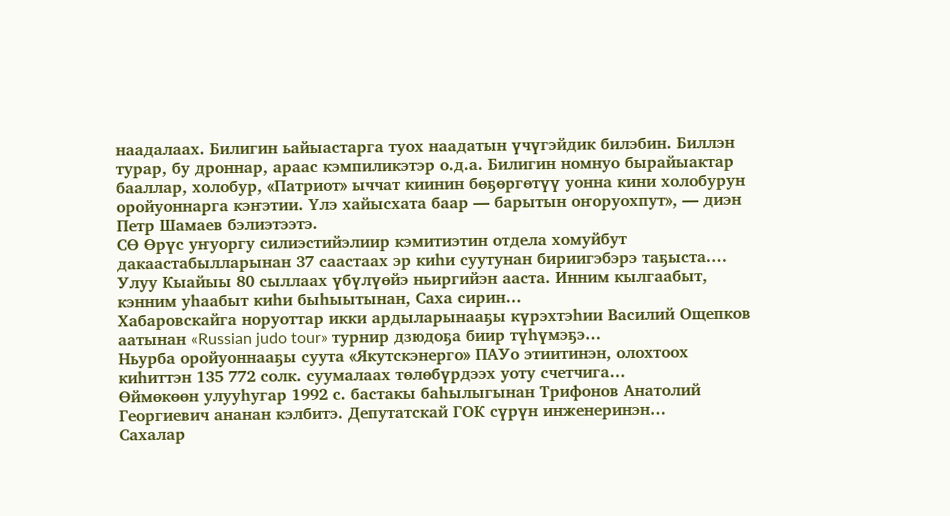наадалаах. Билигин ьайыастарга туох наадатын үчүгэйдик билэбин. Биллэн турар, бу дроннар, араас кэмпиликэтэр о.д.а. Билигин номнуо бырайыактар бааллар, холобур, «Патриот» ыччат киинин бөҕөргөтүү уонна кини холобурун оройуоннарга кэҥэтии. Үлэ хайысхата баар — барытын оҥоруохпут», — диэн Петр Шамаев бэлиэтээтэ.
СӨ Өрүс уҥуоргу силиэстийэлиир кэмитиэтин отдела хомуйбут дакаастабылларынан 37 саастаах эр киһи суутунан бириигэбэрэ таҕыста.…
Улуу Кыайыы 80 сыллаах үбүлүөйэ ньиргийэн ааста. Инним кылгаабыт, кэнним уһаабыт киһи быһыытынан, Саха сирин…
Хабаровскайга норуоттар икки ардыларынааҕы күрэхтэһии Василий Ощепков аатынан «Russian judo tour» турнир дзюдоҕа биир түһүмэҕэ…
Ньурба оройуоннааҕы суута «Якутскэнерго» ПАУо этиитинэн, олохтоох киһиттэн 135 772 солк. суумалаах төлөбүрдээх уоту счетчига…
Өймөкөөн улууһугар 1992 с. бастакы баһылыгынан Трифонов Анатолий Георгиевич ананан кэлбитэ. Депутатскай ГОК сүрүн инженеринэн…
Сахалар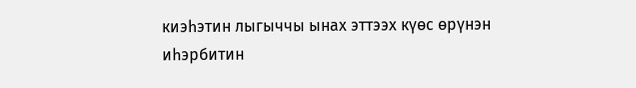киэһэтин лыгыччы ынах эттээх күөс өрүнэн иһэрбитин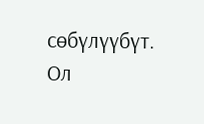сөбүлүүбүт. Ол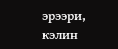эрээри, кэлин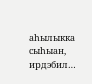аһылыкка сыһыан, ирдэбил…